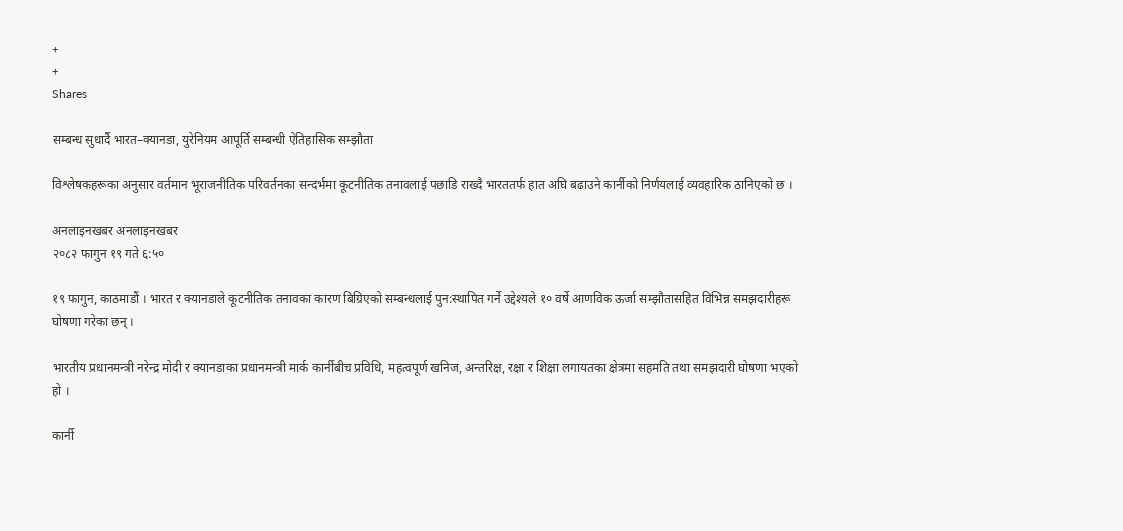+
+
Shares

सम्बन्ध सुधार्दै भारत–क्यानडा, युरेनियम आपूर्ति सम्बन्धी ऐतिहासिक सम्झौता

विश्लेषकहरूका अनुसार वर्तमान भूराजनीतिक परिवर्तनका सन्दर्भमा कूटनीतिक तनावलाई पछाडि राख्दै भारततर्फ हात अघि बढाउने कार्नीको निर्णयलाई व्यवहारिक ठानिएको छ ।

अनलाइनखबर अनलाइनखबर
२०८२ फागुन १९ गते ६:५०

१९ फागुन, काठमाडौं । भारत र क्यानडाले कूटनीतिक तनावका कारण बिग्रिएको सम्बन्धलाई पुन:स्थापित गर्ने उद्देश्यले १० वर्षे आणविक ऊर्जा सम्झौतासहित विभिन्न समझदारीहरू घोषणा गरेका छन् ।

भारतीय प्रधानमन्त्री नरेन्द्र मोदी र क्यानडाका प्रधानमन्त्री मार्क कार्नीबीच प्रविधि, महत्वपूर्ण खनिज, अन्तरिक्ष, रक्षा र शिक्षा लगायतका क्षेत्रमा सहमति तथा समझदारी घोषणा भएको हो ।

कार्नी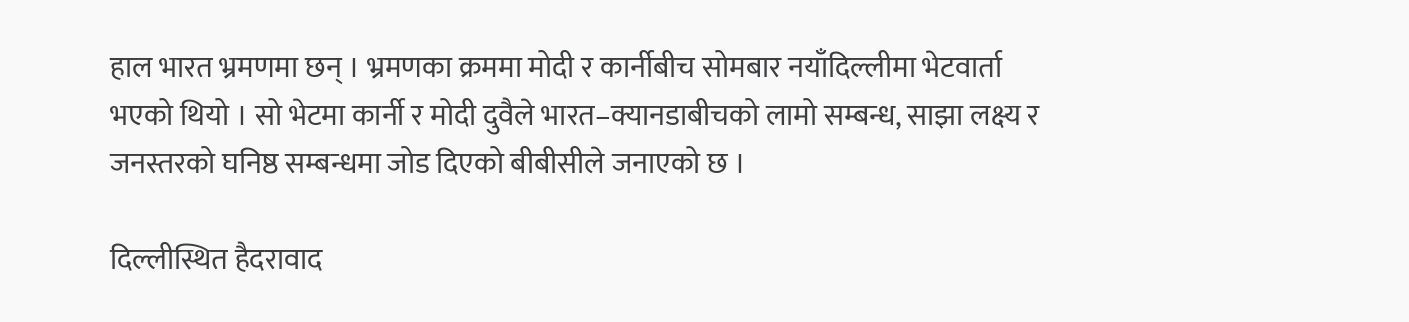हाल भारत भ्रमणमा छन् । भ्रमणका क्रममा मोदी र कार्नीबीच सोमबार नयाँदिल्लीमा भेटवार्ता भएको थियो । सो भेटमा कार्नी र मोदी दुवैले भारत–क्यानडाबीचको लामो सम्बन्ध, साझा लक्ष्य र जनस्तरको घनिष्ठ सम्बन्धमा जोड दिएको बीबीसीले जनाएको छ ।

दिल्लीस्थित हैदरावाद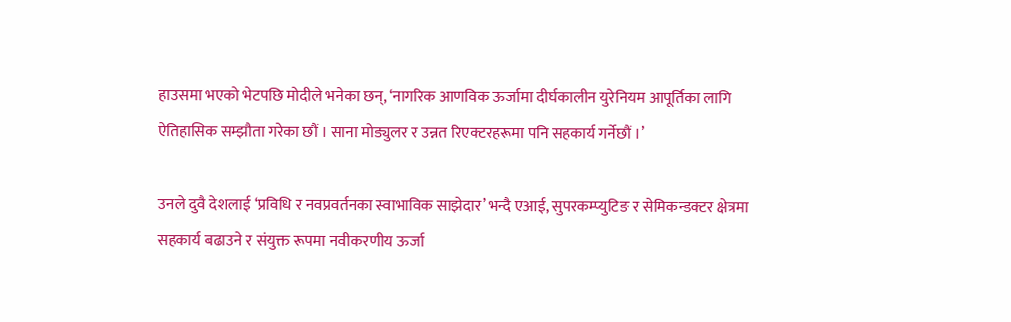हाउसमा भएको भेटपछि मोदीले भनेका छन्, ‘नागरिक आणविक ऊर्जामा दीर्घकालीन युरेनियम आपूर्तिका लागि ऐतिहासिक सम्झौता गरेका छौं । साना मोड्युलर र उन्नत रिएक्टरहरूमा पनि सहकार्य गर्नेछौं ।’

उनले दुवै देशलाई ‘प्रविधि र नवप्रवर्तनका स्वाभाविक साझेदार’ भन्दै एआई, सुपरकम्प्युटिङ र सेमिकन्डक्टर क्षेत्रमा सहकार्य बढाउने र संयुक्त रूपमा नवीकरणीय ऊर्जा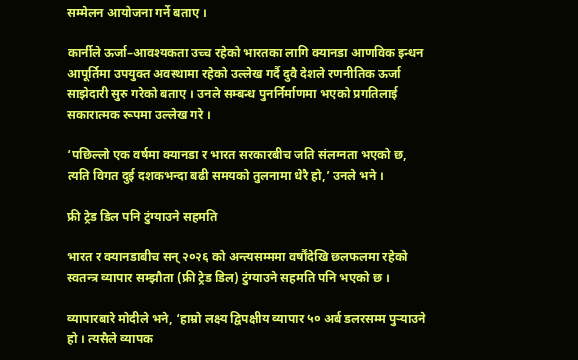सम्मेलन आयोजना गर्ने बताए ।

कार्नीले ऊर्जा–आवश्यकता उच्च रहेको भारतका लागि क्यानडा आणविक इन्धन आपूर्तिमा उपयुक्त अवस्थामा रहेको उल्लेख गर्दै दुवै देशले रणनीतिक ऊर्जा साझेदारी सुरु गरेको बताए । उनले सम्बन्ध पुनर्निर्माणमा भएको प्रगतिलाई सकारात्मक रूपमा उल्लेख गरे ।

‘पछिल्लो एक वर्षमा क्यानडा र भारत सरकारबीच जति संलग्नता भएको छ, त्यति विगत दुई दशकभन्दा बढी समयको तुलनामा धेरै हो,’ उनले भने ।

फ्री ट्रेड डिल पनि टुंग्याउने सहमति

भारत र क्यानडाबीच सन् २०२६ को अन्त्यसम्ममा वर्षौंदेखि छलफलमा रहेको स्वतन्त्र व्यापार सम्झौता (फ्री ट्रेड डिल) टुंग्याउने सहमति पनि भएको छ ।

व्यापारबारे मोदीले भने, ‘हाम्रो लक्ष्य द्विपक्षीय व्यापार ५० अर्ब डलरसम्म पुर्‍याउने हो । त्यसैले व्यापक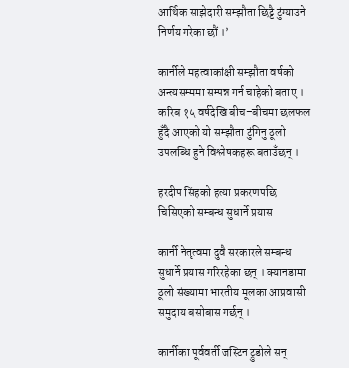आर्थिक साझेदारी सम्झौता छिट्टै टुंग्याउने निर्णय गरेका छौं ।’

कार्नीले महत्वाकांक्षी सम्झौता वर्षको अन्त्यसम्ममा सम्पन्न गर्न चाहेको बताए । करिब १५ वर्षदेखि बीच–बीचमा छलफल हुँदै आएको यो सम्झौता टुंगिनु ठूलो उपलब्धि हुने विश्लेषकहरू बताउँछन् ।

हरदीप सिंहको हत्या प्रकरणपछि चिसिएको सम्बन्ध सुधार्ने प्रयास

कार्नी नेतृत्वमा दुवै सरकारले सम्बन्ध सुधार्ने प्रयास गरिरहेका छन् । क्यानडामा ठूलो संख्यामा भारतीय मूलका आप्रवासी समुदाय बसोबास गर्छन् ।

कार्नीका पूर्ववर्ती जस्टिन ट्रुडोले सन्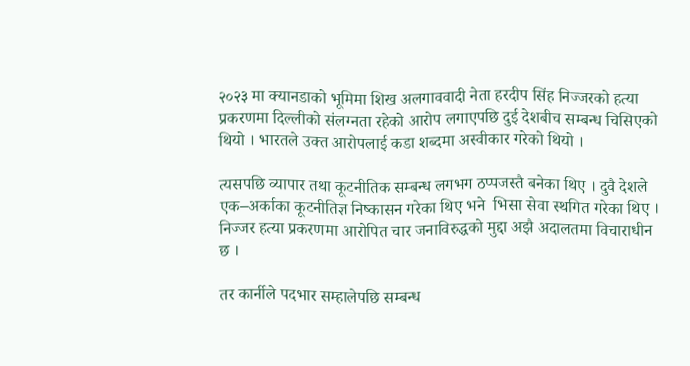२०२३ मा क्यानडाको भूमिमा शिख अलगाववादी नेता हरदीप सिंह निज्जरको हत्या प्रकरणमा दिल्लीको संलग्नता रहेको आरोप लगाएपछि दुई देशबीच सम्बन्ध चिसिएको थियो । भारतले उक्त आरोपलाई कडा शब्दमा अस्वीकार गरेको थियो ।

त्यसपछि व्यापार तथा कूटनीतिक सम्बन्ध लगभग ठप्पजस्तै बनेका थिए । दुवै देशले एक–अर्काका कूटनीतिज्ञ निष्कासन गरेका थिए भने  भिसा सेवा स्थगित गरेका थिए । निज्जर हत्या प्रकरणमा आरोपित चार जनाविरुद्धको मुद्दा अझै अदालतमा विचाराधीन छ ।

तर कार्नीले पदभार सम्हालेपछि सम्बन्ध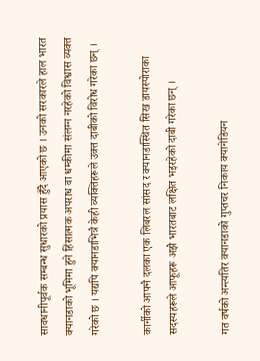सावधानीपूर्वक सम्बन्ध सुधारको प्रयास हुँदै आएको छ । उनको सरकारले हाल भारत क्यानडाको भूमिमा हुने हिंसात्मक अपराध वा धम्कीमा संलग्न नरहेको विश्वास व्यक्त गरेको छ । यद्यपि क्यानडाभित्रै केही व्यक्तिहरूले उक्त दाबीको विरोध गरेका छन् ।

कार्नीको आफ्नै दलका एक लिबरल सांसद र क्यानडास्थित सिख डायस्पोराका सदस्यहरूले आफूहरू अझै भारतबाट लक्षित भइरहेको दाबी गरेका छन् ।

गत वर्षको अन्त्यतिर क्यानडाको गुप्तचर निकाय क्यानेडियन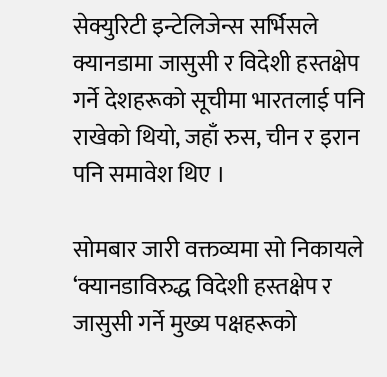सेक्युरिटी इन्टेलिजेन्स सर्भिसले क्यानडामा जासुसी र विदेशी हस्तक्षेप गर्ने देशहरूको सूचीमा भारतलाई पनि राखेको थियो, जहाँ रुस, चीन र इरान पनि समावेश थिए ।

सोमबार जारी वक्तव्यमा सो निकायले ‘क्यानडाविरुद्ध विदेशी हस्तक्षेप र जासुसी गर्ने मुख्य पक्षहरूको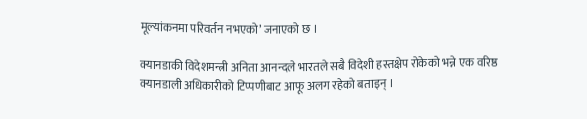मूल्यांकनमा परिवर्तन नभएको’ जनाएको छ ।

क्यानडाकी विदेशमन्त्री अनिता आनन्दले भारतले सबै विदेशी हस्तक्षेप रोकेको भन्ने एक वरिष्ठ क्यानडाली अधिकारीको टिप्पणीबाट आफू अलग रहेको बताइन् ।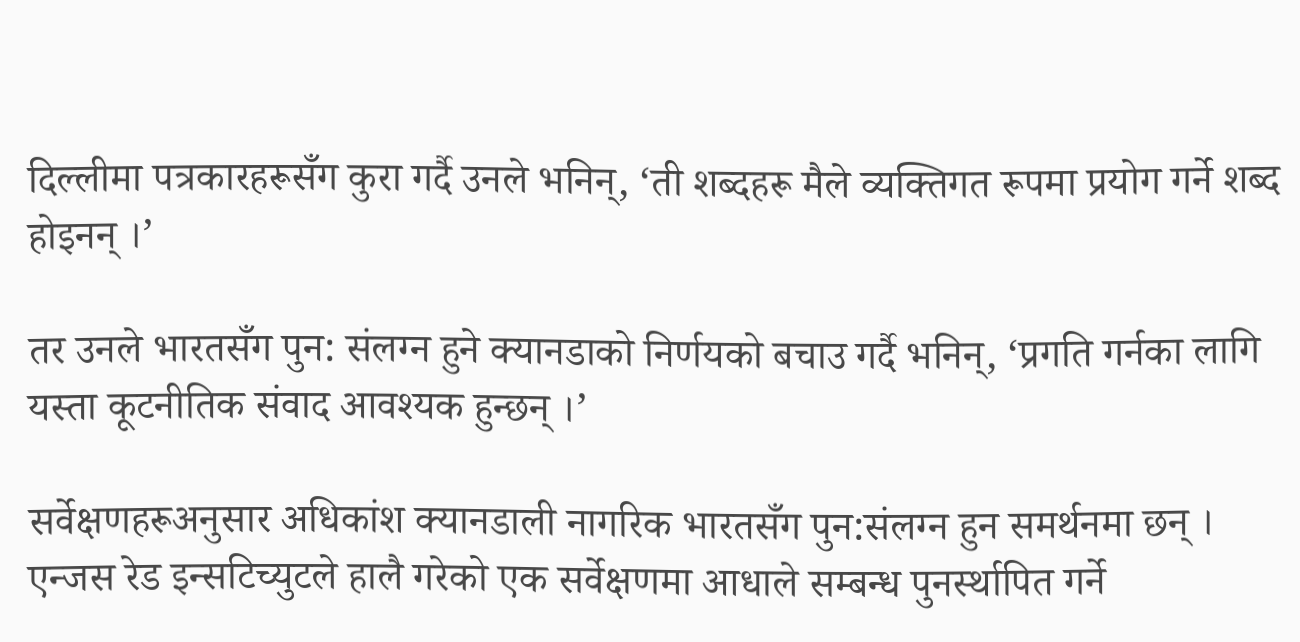दिल्लीमा पत्रकारहरूसँग कुरा गर्दै उनले भनिन्, ‘ती शब्दहरू मैले व्यक्तिगत रूपमा प्रयोग गर्ने शब्द होइनन् ।’

तर उनले भारतसँग पुन: संलग्न हुने क्यानडाको निर्णयको बचाउ गर्दै भनिन्, ‘प्रगति गर्नका लागि यस्ता कूटनीतिक संवाद आवश्यक हुन्छन् ।’

सर्वेक्षणहरूअनुसार अधिकांश क्यानडाली नागरिक भारतसँग पुन:संलग्न हुन समर्थनमा छन् । एन्जस रेड इन्सटिच्युटले हालै गरेको एक सर्वेक्षणमा आधाले सम्बन्ध पुनर्स्थापित गर्ने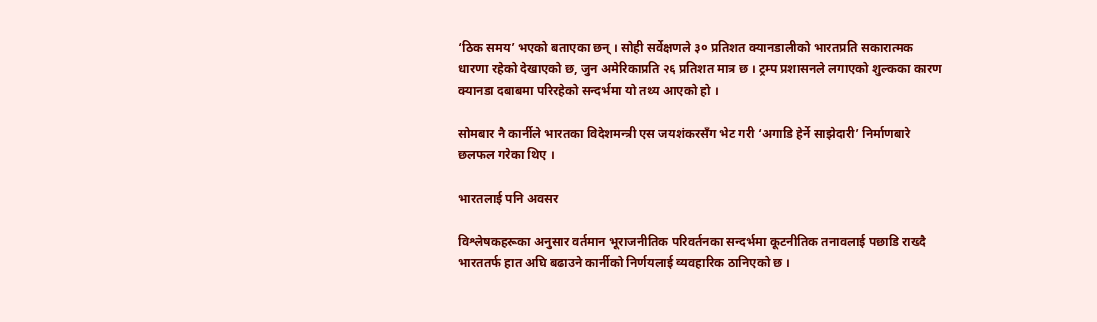‘ठिक समय’ भएको बताएका छन् । सोही सर्वेक्षणले ३० प्रतिशत क्यानडालीको भारतप्रति सकारात्मक धारणा रहेको देखाएको छ, जुन अमेरिकाप्रति २६ प्रतिशत मात्र छ । ट्रम्प प्रशासनले लगाएको शुल्कका कारण क्यानडा दबाबमा परिरहेको सन्दर्भमा यो तथ्य आएको हो ।

सोमबार नै कार्नीले भारतका विदेशमन्त्री एस जयशंकरसँग भेट गरी ‘अगाडि हेर्ने साझेदारी’ निर्माणबारे छलफल गरेका थिए ।

भारतलाई पनि अवसर

विश्लेषकहरूका अनुसार वर्तमान भूराजनीतिक परिवर्तनका सन्दर्भमा कूटनीतिक तनावलाई पछाडि राख्दै भारततर्फ हात अघि बढाउने कार्नीको निर्णयलाई व्यवहारिक ठानिएको छ ।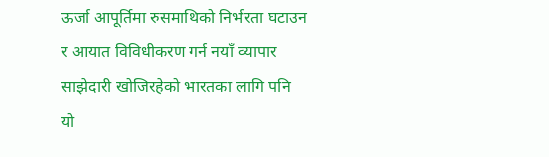ऊर्जा आपूर्तिमा रुसमाथिको निर्भरता घटाउन र आयात विविधीकरण गर्न नयाँ व्यापार साझेदारी खोजिरहेको भारतका लागि पनि यो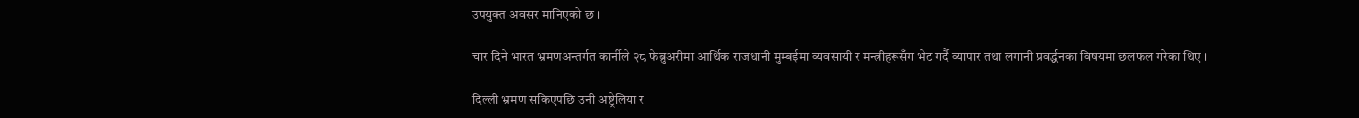उपयुक्त अवसर मानिएको छ ।

चार दिने भारत भ्रमणअन्तर्गत कार्नीले २८ फेब्रुअरीमा आर्थिक राजधानी मुम्बईमा व्यवसायी र मन्त्रीहरूसँग भेट गर्दै व्यापार तथा लगानी प्रवर्द्धनका विषयमा छलफल गरेका थिए ।

दिल्ली भ्रमण सकिएपछि उनी अष्ट्रेलिया र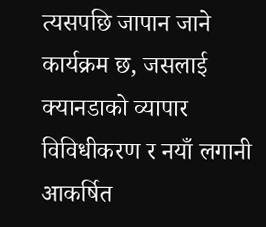त्यसपछि जापान जाने कार्यक्रम छ, जसलाई क्यानडाको व्यापार विविधीकरण र नयाँ लगानी आकर्षित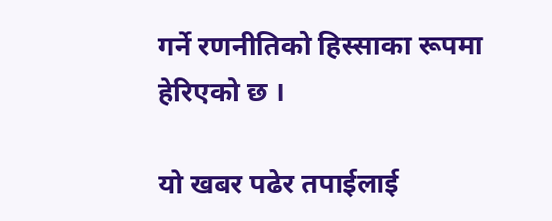गर्ने रणनीतिको हिस्साका रूपमा हेरिएको छ ।

यो खबर पढेर तपाईलाई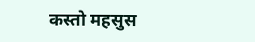कस्तो महसुस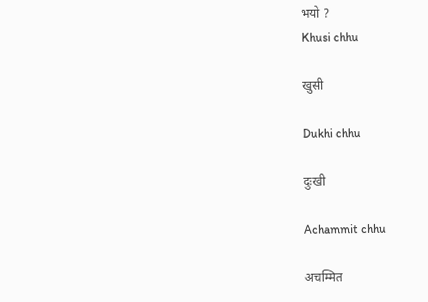भयो ?
Khusi chhu

खुसी

Dukhi chhu

दुःखी

Achammit chhu

अचम्मित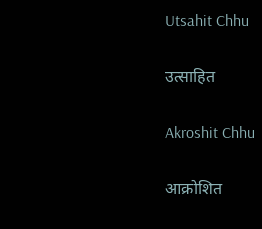Utsahit Chhu

उत्साहित

Akroshit Chhu

आक्रोशित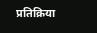प्रतिक्रिया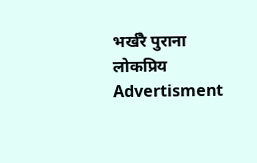भर्खरै पुराना लोकप्रिय
Advertisment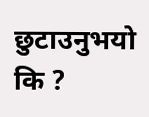छुटाउनुभयो कि ?